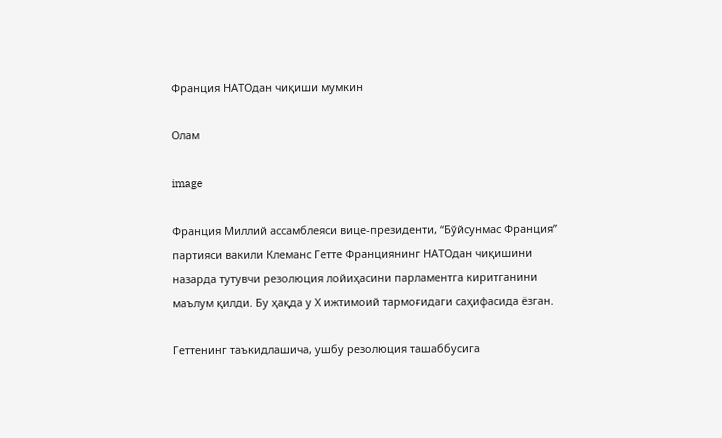Франция НАТОдан чиқиши мумкин

Олам

image

Франция Миллий ассамблеяси вице-президенти, “Бўйсунмас Франция” партияси вакили Клеманс Гетте Франциянинг НАТОдан чиқишини назарда тутувчи резолюция лойиҳасини парламентга киритганини маълум қилди. Бу ҳақда у Х ижтимоий тармоғидаги саҳифасида ёзган.

Геттенинг таъкидлашича, ушбу резолюция ташаббусига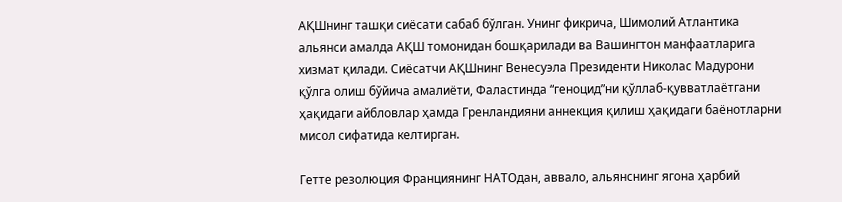АҚШнинг ташқи сиёсати сабаб бўлган. Унинг фикрича, Шимолий Атлантика альянси амалда АҚШ томонидан бошқарилади ва Вашингтон манфаатларига хизмат қилади. Сиёсатчи АҚШнинг Венесуэла Президенти Николас Мадурони қўлга олиш бўйича амалиёти, Фаластинда “геноцид”ни қўллаб-қувватлаётгани ҳақидаги айбловлар ҳамда Гренландияни аннекция қилиш ҳақидаги баёнотларни мисол сифатида келтирган.

Гетте резолюция Франциянинг НАТОдан, аввало, альянснинг ягона ҳарбий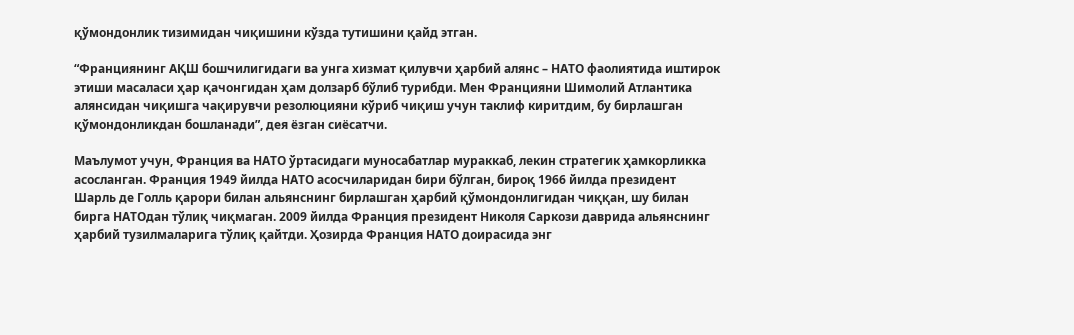қўмондонлик тизимидан чиқишини кўзда тутишини қайд этган.

“Франциянинг АҚШ бошчилигидаги ва унга хизмат қилувчи ҳарбий алянс – НАТО фаолиятида иштирок этиши масаласи ҳар қачонгидан ҳам долзарб бўлиб турибди. Мен Францияни Шимолий Атлантика алянсидан чиқишга чақирувчи резолюцияни кўриб чиқиш учун таклиф киритдим, бу бирлашган қўмондонликдан бошланади”, дея ёзган сиёсатчи.

Маълумот учун, Франция ва НАТО ўртасидаги муносабатлар мураккаб, лекин стратегик ҳамкорликка асосланган. Франция 1949 йилда НАТО асосчиларидан бири бўлган, бироқ 1966 йилда президент Шарль де Голль қарори билан альянснинг бирлашган ҳарбий қўмондонлигидан чиққан, шу билан бирга НАТОдан тўлиқ чиқмаган. 2009 йилда Франция президент Николя Саркози даврида альянснинг ҳарбий тузилмаларига тўлиқ қайтди. Ҳозирда Франция НАТО доирасида энг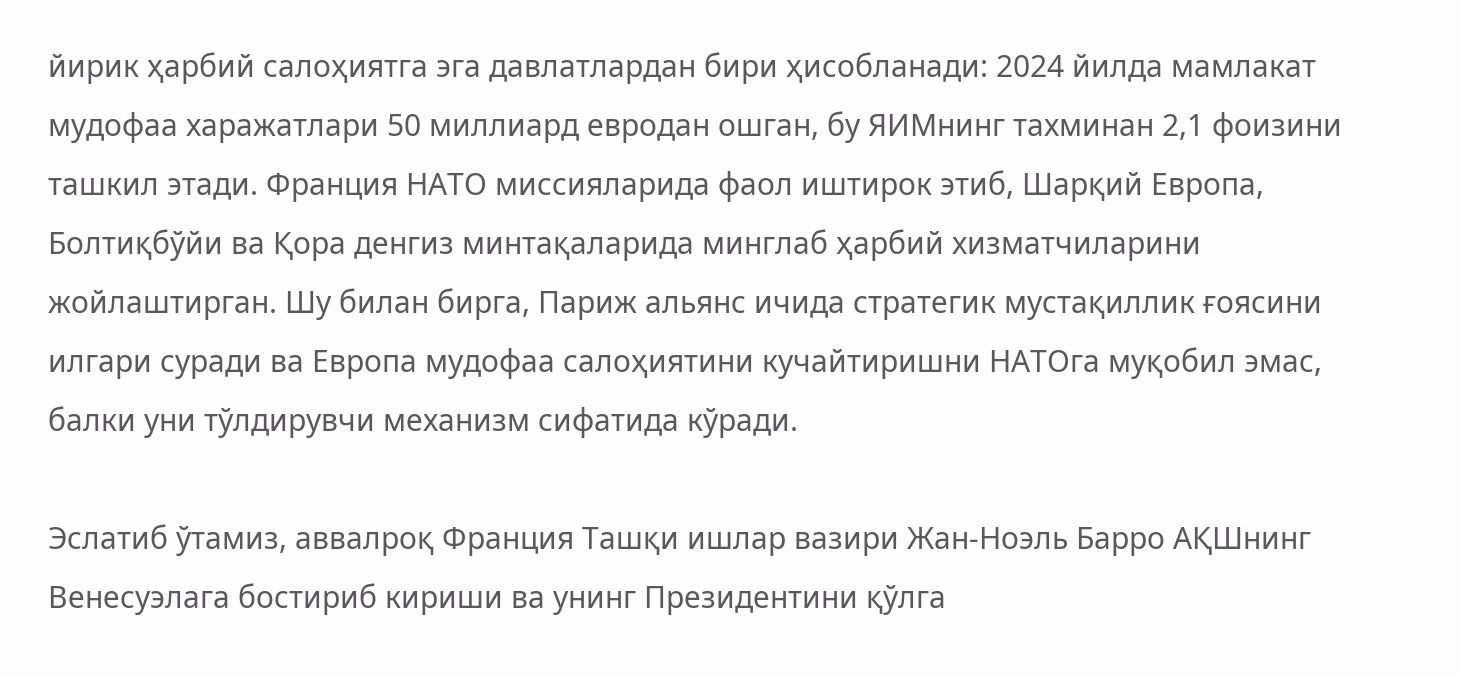йирик ҳарбий салоҳиятга эга давлатлардан бири ҳисобланади: 2024 йилда мамлакат мудофаа харажатлари 50 миллиард евродан ошган, бу ЯИМнинг тахминан 2,1 фоизини ташкил этади. Франция НАТО миссияларида фаол иштирок этиб, Шарқий Европа, Болтиқбўйи ва Қора денгиз минтақаларида минглаб ҳарбий хизматчиларини жойлаштирган. Шу билан бирга, Париж альянс ичида стратегик мустақиллик ғоясини илгари суради ва Европа мудофаа салоҳиятини кучайтиришни НАТОга муқобил эмас, балки уни тўлдирувчи механизм сифатида кўради.

Эслатиб ўтамиз, аввалроқ Франция Ташқи ишлар вазири Жан-Ноэль Барро АҚШнинг Венесуэлага бостириб кириши ва унинг Президентини қўлга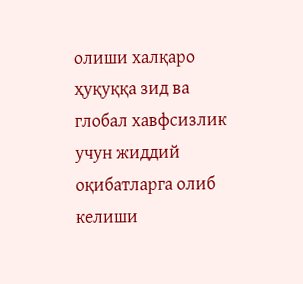олиши халқаро ҳуқуққа зид ва глобал хавфсизлик учун жиддий оқибатларга олиб келиши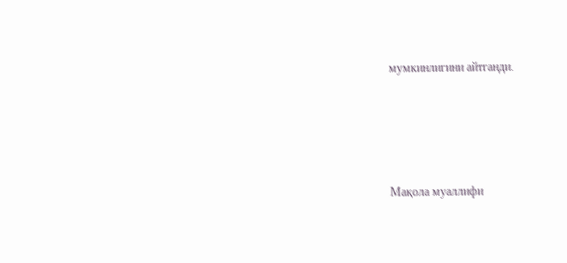мумкинлигини айтганди.




Мақола муаллифи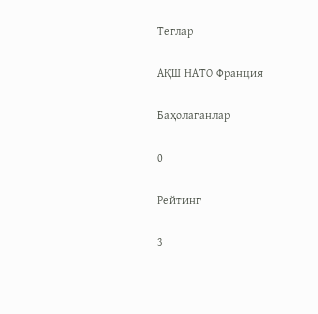Теглар

АҚШ НАТО Франция

Баҳолаганлар

0

Рейтинг

3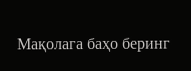Мақолага баҳо беринг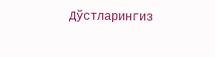Дўстларингиз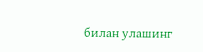билан улашинг